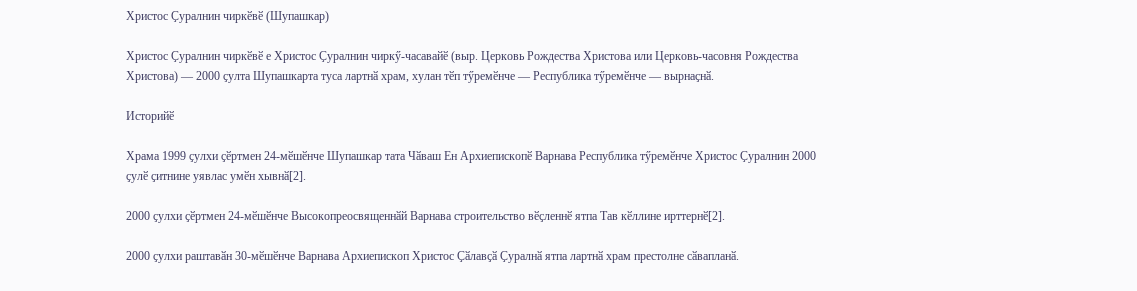Христос Ҫуралнин чиркӗвӗ (Шупашкар)

Христос Ҫуралнин чиркӗвӗ е Христос Ҫуралнин чиркӳ-часавайӗ (выр. Церковь Рождества Христова или Церковь-часовня Рождества Христова) — 2000 ҫулта Шупашкарта туса лартнӑ храм, хулан тӗп тӳремӗнче — Республика тӳремӗнче — вырнаҫнӑ.

Историйӗ

Храма 1999 ҫулхи ҫӗртмен 24-мӗшӗнче Шупашкар тата Чӑваш Ен Архиепископӗ Варнава Республика тӳремӗнче Христос Ҫуралнин 2000 ҫулӗ ҫитнине уявлас умӗн хывнӑ[2].

2000 ҫулхи ҫӗртмен 24-мӗшӗнче Высокопреосвященнӑй Варнава строительство вӗҫленнӗ ятпа Тав кӗллине ирттернӗ[2].

2000 ҫулхи раштавӑн 30-мӗшӗнче Варнава Архиепископ Христос Ҫӑлавҫӑ Ҫуралнӑ ятпа лартнӑ храм престолне сӑвапланӑ.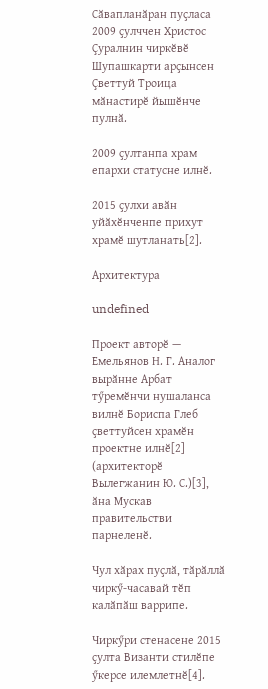Сӑвапланӑран пуҫласа 2009 ҫулччен Христос Ҫуралнин чиркӗвӗ Шупашкарти арҫынсен Ҫветтуй Троица мӑнастирӗ йышӗнче пулнӑ.

2009 ҫултанпа храм епархи статусне илнӗ.

2015 ҫулхи авӑн уйӑхӗнченпе прихут храмӗ шутланать[2].

Архитектура

undefined

Проект авторӗ — Емельянов Н. Г. Аналог вырӑнне Арбат тӳремӗнчи нушаланса вилнӗ Бориспа Глеб ҫветтуйсен храмӗн проектне илнӗ[2] (архитекторӗ Вылегжанин Ю. С.)[3], ӑна Мускав правительстви парнеленӗ.

Чул хӑрах пуҫлӑ, тӑрӑллӑ чиркӳ-часавай тӗп калӑпӑш варрипе.

Чиркӳри стенасене 2015 ҫулта Византи стилӗпе ӳкерсе илемлетнӗ[4].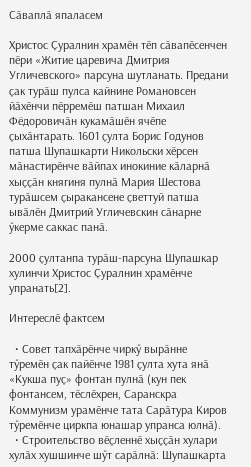Сӑваплӑ япаласем

Христос Ҫуралнин храмӗн тӗп сӑвапӗсенчен пӗри «Житие царевича Дмитрия Угличевского» парсуна шутланать. Предани ҫак турӑш пулса кайнине Романовсен йӑхӗнчи пӗрремӗш патшан Михаил Фёдоровичӑн кукамӑшӗн ячӗпе ҫыхӑнтарать. 1601 ҫулта Борис Годунов патша Шупашкарти Никольски хӗрсен мӑнастирӗнче вӑйпах инокиние кӑларнӑ хыҫҫӑн княгиня пулнӑ Мария Шестова турӑшсем ҫыракансене ҫветтуй патша ывӑлӗн Дмитрий Угличевскин сӑнарне ӳкерме саккас панӑ.

2000 ҫултанпа турӑш-парсуна Шупашкар хулинчи Христос Ҫуралнин храмӗнче упранать[2].

Интереслӗ фактсем

  • Совет тапхӑрӗнче чиркӳ вырӑнне тӳремӗн ҫак пайӗнче 1981 ҫулта хута янӑ «Кукша пуҫ» фонтан пулнӑ (кун пек фонтансем, тӗслӗхрен, Саранскра Коммунизм урамӗнче тата Сарӑтура Киров тӳремӗнче циркпа юнашар упранса юлнӑ).
  • Строительство вӗҫленнӗ хыҫҫӑн хулари хулӑх хушшинче шӳт сарӑлнӑ: Шупашкарта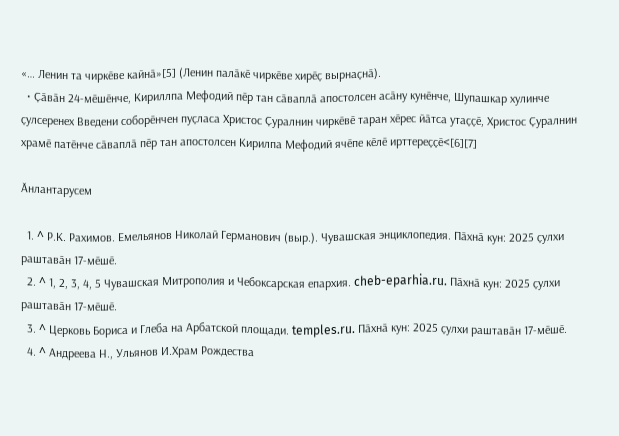«… Ленин та чиркӗве кайнӑ»[5] (Ленин палӑкӗ чиркӗве хирӗҫ вырнаҫнӑ).
  • Ҫӑвӑн 24-мӗшӗнче, Кириллпа Мефодий пӗр тан сӑваплӑ апостолсен асӑну кунӗнче, Шупашкар хулинче ҫулсеренех Введени соборӗнчен пуҫласа Христос Ҫуралнин чиркӗвӗ таран хӗрес йӑтса утаҫҫӗ, Христос Ҫуралнин храмӗ патӗнче сӑваплӑ пӗр тан апостолсен Кирилпа Мефодий ячӗпе кӗлӗ ирттереҫҫӗ<[6][7]

Ӑнлантарусем

  1. ^ Р.К. Рахимов. Емельянов Николай Германович (выр.). Чувашская энциклопедия. Пӑхнӑ кун: 2025 ҫулхи раштавӑн 17-мӗшӗ.
  2. ^ 1, 2, 3, 4, 5 Чувашская Митрополия и Чебоксарская епархия. cheb-eparhia.ru. Пӑхнӑ кун: 2025 ҫулхи раштавӑн 17-мӗшӗ.
  3. ^ Церковь Бориса и Глеба на Арбатской площади. temples.ru. Пӑхнӑ кун: 2025 ҫулхи раштавӑн 17-мӗшӗ.
  4. ^ Андреева Н., Ульянов И.Храм Рождества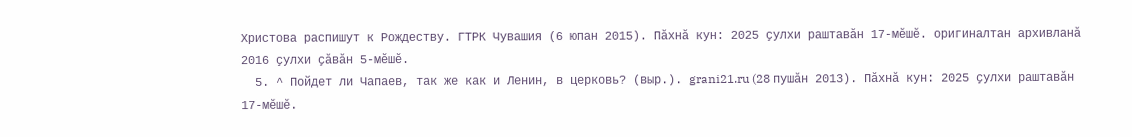Христова распишут к Рождеству. ГТРК Чувашия (6 юпан 2015). Пӑхнӑ кун: 2025 ҫулхи раштавӑн 17-мӗшӗ. оригиналтан архивланӑ 2016 ҫулхи ҫӑвӑн 5-мӗшӗ.
  5. ^ Пойдет ли Чапаев, так же как и Ленин, в церковь? (выр.). grani21.ru (28 пушӑн 2013). Пӑхнӑ кун: 2025 ҫулхи раштавӑн 17-мӗшӗ.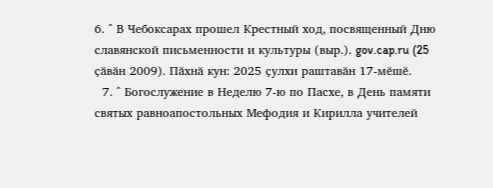6. ^ В Чебоксарах прошел Крестный ход, посвященный Дню славянской письменности и культуры (выр.). gov.cap.ru (25 ҫӑвӑн 2009). Пӑхнӑ кун: 2025 ҫулхи раштавӑн 17-мӗшӗ.
  7. ^ Богослужение в Неделю 7-ю по Пасхе, в День памяти святых равноапостольных Мефодия и Кирилла учителей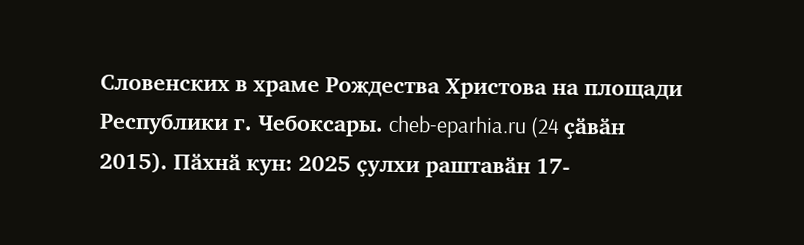Словенских в храме Рождества Христова на площади Республики г. Чебоксары. cheb-eparhia.ru (24 ҫӑвӑн 2015). Пӑхнӑ кун: 2025 ҫулхи раштавӑн 17-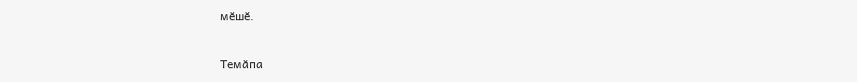мӗшӗ.

Темӑпа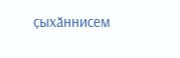ҫыхӑннисем